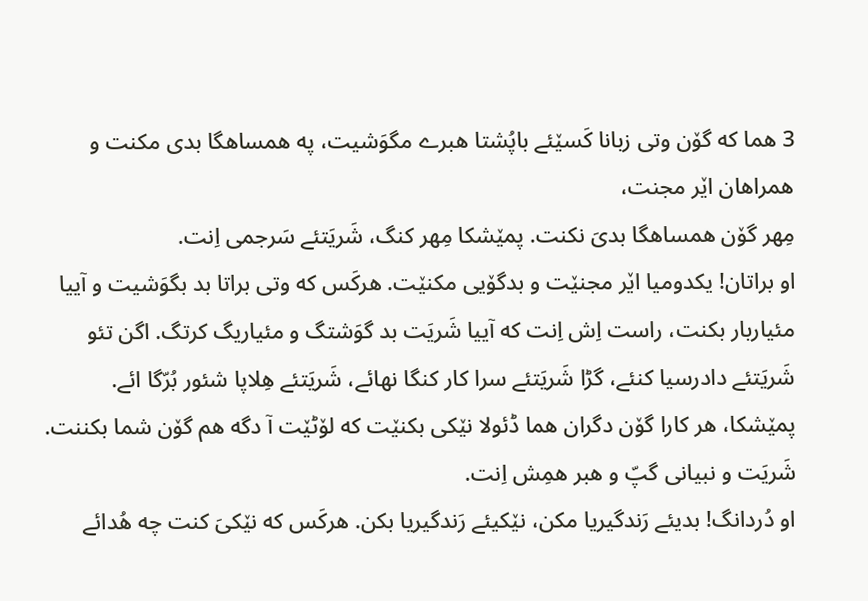3 هما که گۆن وتی زبانا کَسێئے باپُشتا هبرے مگوَشیت، په همساهگا بدی مکنت و همراهان اێر مجنت،
مِهر گۆن همساهگا بدیَ نکنت. پمێشکا مِهر کنگ، شَریَتئے سَرجمی اِنت.
او براتان! یکدومیا اێر مجنێت و بدگۆیی مکنێت. هرکَس که وتی براتا بد بگوَشیت و آییا مئیاربار بکنت، راست اِش اِنت که آییا شَریَت بد گوَشتگ و مئیاریگ کرتگ. اگن تئو شَریَتئے دادرسیا کنئے، گڑا شَریَتئے سرا کار کنگا نهائے، شَریَتئے هِلاپا شئور بُرّگا ائے.
پمێشکا، هر کارا گۆن دگران هما ڈئولا نێکی بکنێت که لۆٹێت آ دگه هم گۆن شما بکننت. شَریَت و نبیانی گپّ و هبر همِش اِنت.
او دُردانگ! بدیئے رَندگیریا مکن، نێکیئے رَندگیریا بکن. هرکَس که نێکیَ کنت چه هُدائے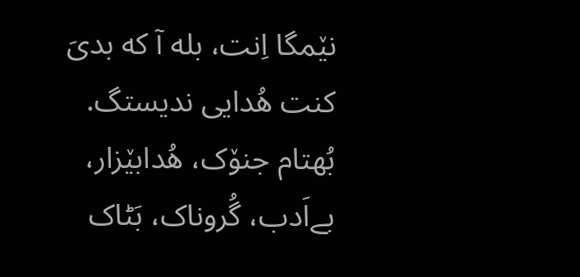نێمگا اِنت، بله آ که بدیَ کنت هُدایی ندیستگ.
بُهتام جنۆک، هُدابێزار، بےاَدب، گُروناک، بَٹاک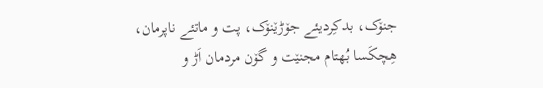جنۆک، بدکِردیئے جۆڑێنۆک، پت و ماتئے ناپرمان،
هِچکَسا بُهتام مجنێت و گۆن مردمان اَڑ و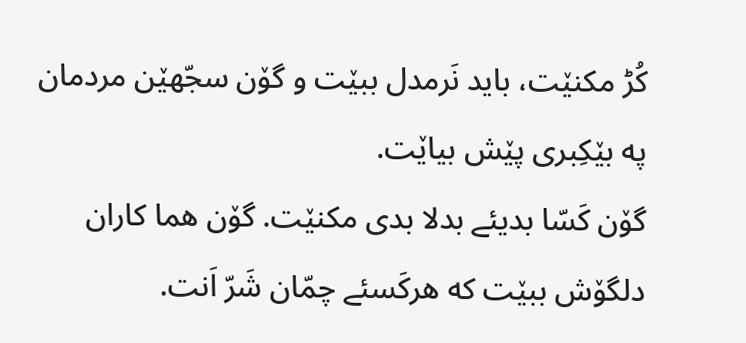کُڑ مکنێت، باید نَرمدل ببێت و گۆن سجّهێن مردمان په بێکِبری پێش بیاێت.
گۆن کَسّا بدیئے بدلا بدی مکنێت. گۆن هما کاران دلگۆش ببێت که هرکَسئے چمّان شَرّ اَنت.